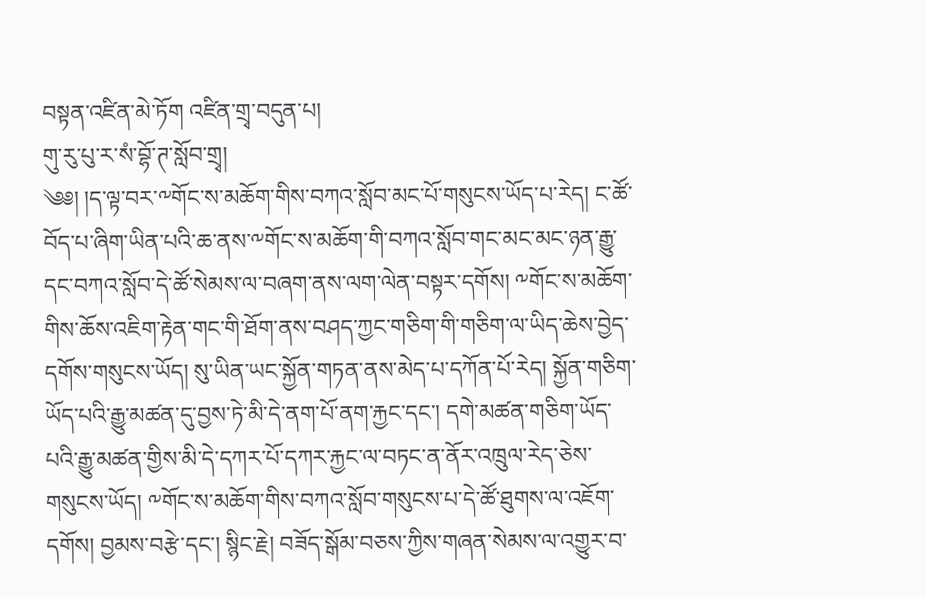བསྟན་འཛིན་མེ་ཏོག འཛིན་གྲྭ་བདུན་པ།
གུ་རུ་པུ་ར་སཾ་བྷོ་ཊ་སློབ་གྲྭ།
༄༅། །ད་ལྟ་བར་༸གོང་ས་མཆོག་གིས་བཀའ་སློབ་མང་པོ་གསུངས་ཡོད་པ་རེད། ང་ཚོ་བོད་པ་ཞིག་ཡིན་པའི་ཆ་ནས་༸གོང་ས་མཆོག་གི་བཀའ་སློབ་གང་མང་མང་ཉན་རྒྱུ་དང་བཀའ་སློབ་དེ་ཚོ་སེམས་ལ་བཞག་ནས་ལག་ལེན་བསྟར་དགོས། ༸གོང་ས་མཆོག་གིས་ཆོས་འཇིག་རྟེན་གང་གི་ཐོག་ནས་བཤད་ཀྱང་གཅིག་གི་གཅིག་ལ་ཡིད་ཆེས་བྱེད་དགོས་གསུངས་ཡོད། སུ་ཡིན་ཡང་སྐྱོན་གཏན་ནས་མེད་པ་དཀོན་པོ་རེད། སྐྱོན་གཅིག་ཡོད་པའི་རྒྱུ་མཚན་དུ་བྱས་ཏེ་མི་དེ་ནག་པོ་ནག་རྐྱང་དང་། དགེ་མཚན་གཅིག་ཡོད་པའི་རྒྱུ་མཚན་གྱིས་མི་དེ་དཀར་པོ་དཀར་རྐྱང་ལ་བཏང་ན་ནོར་འཁྲུལ་རེད་ཅེས་གསུངས་ཡོད། ༸གོང་ས་མཆོག་གིས་བཀའ་སློབ་གསུངས་པ་དེ་ཚོ་ཐུགས་ལ་འཇོག་དགོས། བྱམས་བརྩེ་དང་། སྙིང་རྗེ། བཟོད་སྒོམ་བཅས་ཀྱིས་གཞན་སེམས་ལ་འགྱུར་བ་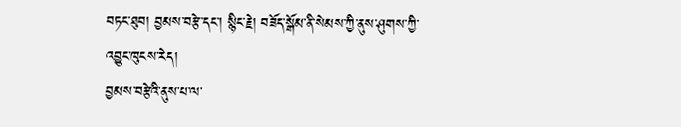བཏང་ཐུབ། བྱམས་བརྩེ་དང་། སྙིང་རྗེ། བཟོད་སྒོམ་ནི་སེམས་ཀྱི་ནུས་ཤུགས་ཀྱི་འབྱུང་ཁུངས་རེད།
བྱམས་བརྩེའི་ནུས་པ་ལ་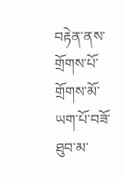བརྟེན་ནས་གྲོགས་པོ་གྲོགས་མོ་ཡག་པོ་བཟོ་ཐུབ་མ་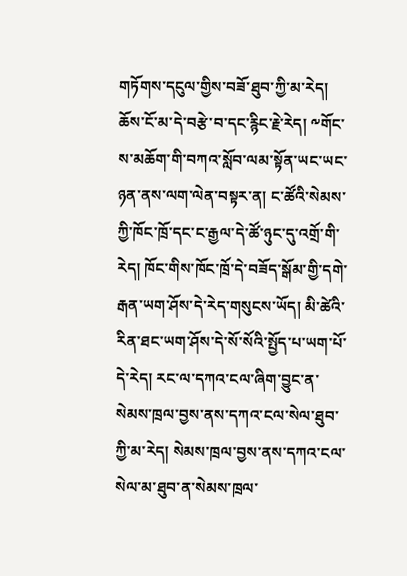གཏོགས་དངུལ་གྱིས་བཟོ་ཐུབ་ཀྱི་མ་རེད། ཆོས་ངོ་མ་དེ་བརྩེ་བ་དང་རྙིང་རྗེ་རེད། ༸གོང་ས་མཆོག་གི་བཀའ་སློབ་ལམ་སྟོན་ཡང་ཡང་ཉན་ནས་ལག་ལེན་བསྟར་ན། ང་ཚོའི་སེམས་ཀྱི་ཁོང་ཁྲོ་དང་ང་རྒྱལ་དེ་ཚོ་ཉུང་དུ་འགྲོ་གི་རེད། ཁོང་གིས་ཁོང་ཁྲོ་དེ་བཟོད་སྒོམ་གྱི་དགེ་རྒན་ཡག་ཤོས་དེ་རེད་གསུངས་ཡོད། མི་ཚེའི་རིན་ཐང་ཡག་ཤོས་དེ་སོ་སོའི་སྤྱོད་པ་ཡག་པོ་དེ་རེད། རང་ལ་དཀའ་ངལ་ཞིག་བྱུང་ན་སེམས་ཁྲལ་བྱས་ནས་དཀའ་ངལ་སེལ་ཐུབ་ཀྱི་མ་རེད། སེམས་ཁྲལ་བྱས་ནས་དཀའ་ངལ་སེལ་མ་ཐུབ་ན་སེམས་ཁྲལ་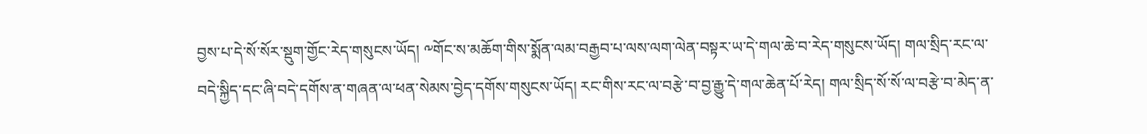བྱས་པ་དེ་སོ་སོར་སྡུག་གྱོང་རེད་གསུངས་ཡོད། ༸གོང་ས་མཆོག་གིས་སྨོན་ལམ་བརྒྱབ་པ་ལས་ལག་ལེན་བསྟར་ཡ་དེ་གལ་ཆེ་བ་རེད་གསུངས་ཡོད། གལ་སྲིད་རང་ལ་བདེ་སྐྱིད་དང་ཞི་བདེ་དགོས་ན་གཞན་ལ་ཕན་སེམས་བྱེད་དགོས་གསུངས་ཡོད། རང་གིས་རང་ལ་བརྩེ་བ་བྱ་རྒྱུ་དེ་གལ་ཆེན་པོ་རེད། གལ་སྲིད་སོ་སོ་ལ་བརྩེ་བ་མེད་ན་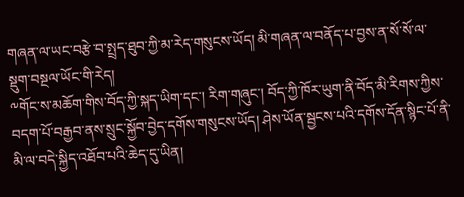གཞན་ལ་ཡང་བརྩེ་བ་སྤྲད་ཐུབ་ཀྱི་མ་རེད་གསུངས་ཡོད། མི་གཞན་ལ་བནོད་པ་བྱས་ན་སོ་སོ་ལ་སྡུག་བསྔལ་ཡོང་གི་རེད།
༸གོང་ས་མཆོག་གིས་བོད་ཀྱི་སྐད་ཡིག་དང་། རིག་གཞུང་། བོད་ཀྱི་ཁོར་ཡུག་ནི་བོད་མི་རིགས་ཀྱིས་བདག་པོ་བརྒྱབ་ནས་སྲུང་སྐྱོབ་བྱེད་དགོས་གསུངས་ཡོད། ཤེས་ཡོན་སྦྱངས་པའི་དགོས་དོན་སྙིང་པོ་ནི་མི་ལ་བདེ་སྐྱིད་འཐོབ་པའི་ཆེད་དུ་ཡིན།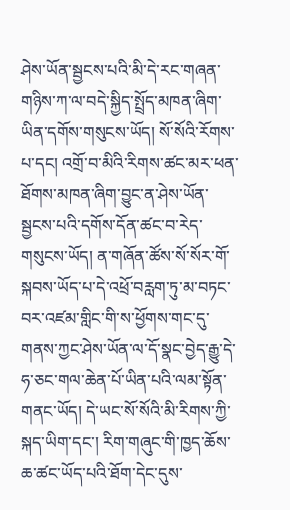ཤེས་ཡོན་སྦྱངས་པའི་མི་དེ་རང་གཞན་གཉིས་ཀ་ལ་བདེ་སྐྱིད་སྤྲོད་མཁན་ཞིག་ཡིན་དགོས་གསུངས་ཡོད། སོ་སོའི་རོགས་པ་དང། འགྲོ་བ་མིའི་རིགས་ཚང་མར་ཕན་ཐོགས་མཁན་ཞིག་བྱུང་ན་ཤེས་ཡོན་སྦྱངས་པའི་དགོས་དོན་ཚང་བ་རེད་གསུངས་ཡོད། ན་གཞོན་ཚོས་སོ་སོར་གོ་སྐབས་ཡོད་པ་དེ་འཕྲོ་བརླག་ཏུ་མ་བཏང་བར་འཛམ་གླིང་གི་ས་ཕྱོགས་གང་དུ་གནས་ཀྱང་ཤེས་ཡོན་ལ་དོ་སྣང་བྱེད་རྒྱུ་དེ་ཧ་ཅང་གལ་ཆེན་པོ་ཡིན་པའི་ལམ་སྟོན་གནང་ཡོད། དེ་ཡང་སོ་སོའི་མི་རིགས་ཀྱི་སྐད་ཡིག་དང་། རིག་གཞུང་གི་ཁྱད་ཆོས་ཆ་ཚང་ཡོད་པའི་ཐོག་དེང་དུས་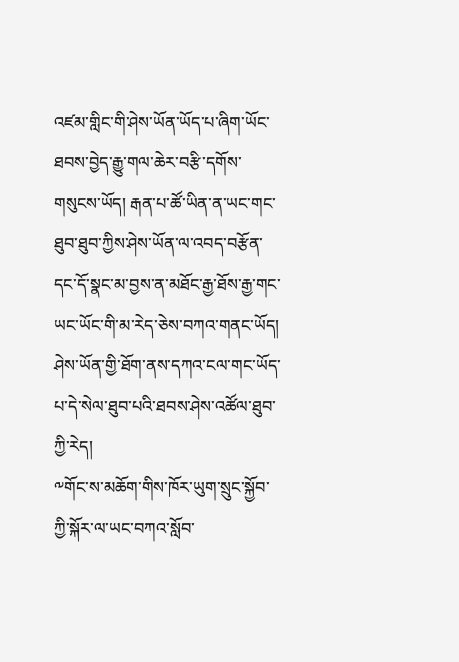འཛམ་གླིང་གི་ཤེས་ཡོན་ཡོད་པ་ཞིག་ཡོང་ཐབས་བྱེད་རྒྱུ་གལ་ཆེར་བརྩི་དགོས་གསུངས་ཡོད། རྒན་པ་ཚོ་ཡིན་ན་ཡང་གང་ཐུབ་ཐུབ་ཀྱིས་ཤེས་ཡོན་ལ་འབད་བརྩོན་དང་དོ་སྣང་མ་བྱས་ན་མཐོང་རྒྱ་ཐོས་རྒྱ་གང་ཡང་ཡོང་གི་མ་རེད་ཅེས་བཀའ་གནང་ཡོད། ཤེས་ཡོན་གྱི་ཐོག་ནས་དཀའ་ངལ་གང་ཡོད་པ་དེ་སེལ་ཐུབ་པའི་ཐབས་ཤེས་འཚོལ་ཐུབ་ཀྱི་རེད།
༸གོང་ས་མཆོག་གིས་ཁོར་ཡུག་སྲུང་སྐྱོབ་ཀྱི་སྐོར་ལ་ཡང་བཀའ་སློབ་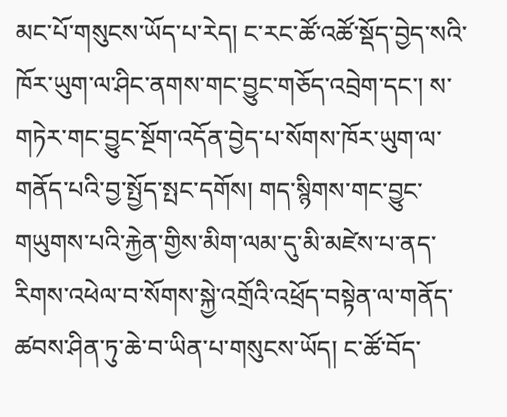མང་པོ་གསུངས་ཡོད་པ་རེད། ང་རང་ཚོ་འཚོ་སྡོད་བྱེད་སའི་ཁོར་ཡུག་ལ་ཤིང་ནགས་གང་བྱུང་གཅོད་འབྲེག་དང་། ས་གཏེར་གང་བྱུང་སྔོག་འདོན་བྱེད་པ་སོགས་ཁོར་ཡུག་ལ་གནོད་པའི་བྱ་སྤྱོད་སྤང་དགོས། གད་སྙིགས་གང་བྱུང་གཡུགས་པའི་རྐྱེན་གྱིས་མིག་ལམ་དུ་མི་མཛེས་པ་ནད་རིགས་འཕེལ་བ་སོགས་སྐྱེ་འགྲོའི་འཕྲོད་བསྟེན་ལ་གནོད་ཚབས་ཤིན་ཏུ་ཆེ་བ་ཡིན་པ་གསུངས་ཡོད། ང་ཚོ་བོད་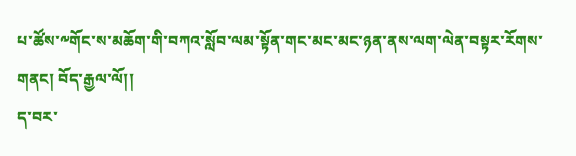པ་ཚོས་༸གོང་ས་མཆོག་གི་བཀའ་སློབ་ལམ་སྟོན་གང་མང་མང་ཉན་ནས་ལག་ལེན་བསྟར་རོགས་གནང། བོད་རྒྱལ་ལོ།།
ད་བར་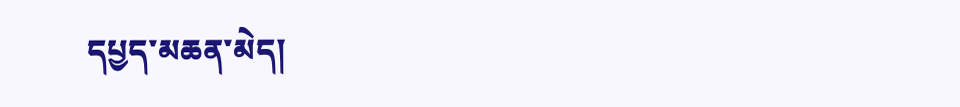དཔྱད་མཆན་མེད།